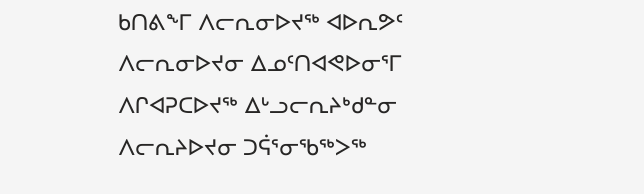ᑲᑎᕕᖕᒥ ᐱᓕᕆᓂᐅᔪᖅ ᐊᐅᕆᕗᑦ ᐱᓕᕆᓂᐅᔪᓂ ᐃᓄᑦᑎᐊᕙᐅᓂᕐᒥ
ᐱᒋᐊᕈᑕᐅᔪᖅ ᐃᒡᓗᓕᕆᔨᒃᑯᓐᓂ ᐱᓕᕆᔨᐅᔪᓂ ᑐᕌᕐᓂᖃᖅᐳᖅ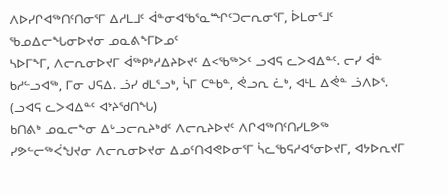ᐱᐅᓯᒋᐊᖅᑎᑦᑎᓂᕐᒥ ᐃᓱᒪᒧᑦ ᐋᓐᓂᐊᖃᕐᓇᙱᑦᑐᓕᕆᓂᕐᒥ, ᐆᒪᓂᕐᒧᑦ ᖃᓄᐃᓕᖓᓂᐅᔪᓂ ᓄᓇᕕᖕᒥᐅᓄᑦ
ᓴᐅᒥᖕᒥ, ᐱᓕᕆᓂᐅᔪᒥ ᐋᖅᑭᒃᓱᐃᔨᐅᔪᑦ ᐃ<ᖃᖅᐳᑦ ᓗᐊᕋ ᓚᐳᐊᐃᓐᑦ. ᓕᓯ ᐋᓐ ᑲᓱᓪᓗᐊᖅ, ᒥᓂ ᒍᕋᐃ. ᓘᓯ ᑯᒪᕐᓗᒃ, ᓵᒥ ᑕᓐᑲᓐ, ᕚᓗᕆ ᓛᒃ, ᐊᒻᒪ ᐃᕚᓐ ᓘᐱᐅᕐ. (ᓗᐊᕋ ᓚᐳᐊᐃᓐᑦ ᐊᔾᔨᖁᑎᖓ)
ᑲᑎᕕᒃ ᓄᓇᓕᖕᓂ ᐃᒡᓗᓕᕆᔨᒃᑯᑦ ᐱᓕᕆᔨᐅᔪᑦ ᐱᒋᐊᖅᑎᑦᑎᓯᒪᕗᖅ ᓯᕗᓪᓕᖅᐹᖑᔪᓂ ᐱᓕᕆᓂᐅᔪᓂ ᐃᓄᑦᑎᐊᕙᐅᓂᕐᒥ ᓵᓚᖃᕋᓱᐊᕐᓂᐅᔪᒥ, ᐊᔭᐅᕆᔪᒥ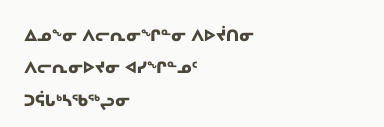ᐃᓄᖕᓂ ᐱᓕᕆᓂᖏᓐᓂ ᐱᐅᔫᑎᓂ ᐱᓕᕆᓂᐅᔪᓂ ᐊᓯᖏᓐᓄᑦ ᑐᕌᒐᒃᓴᖃᖅᖢᓂ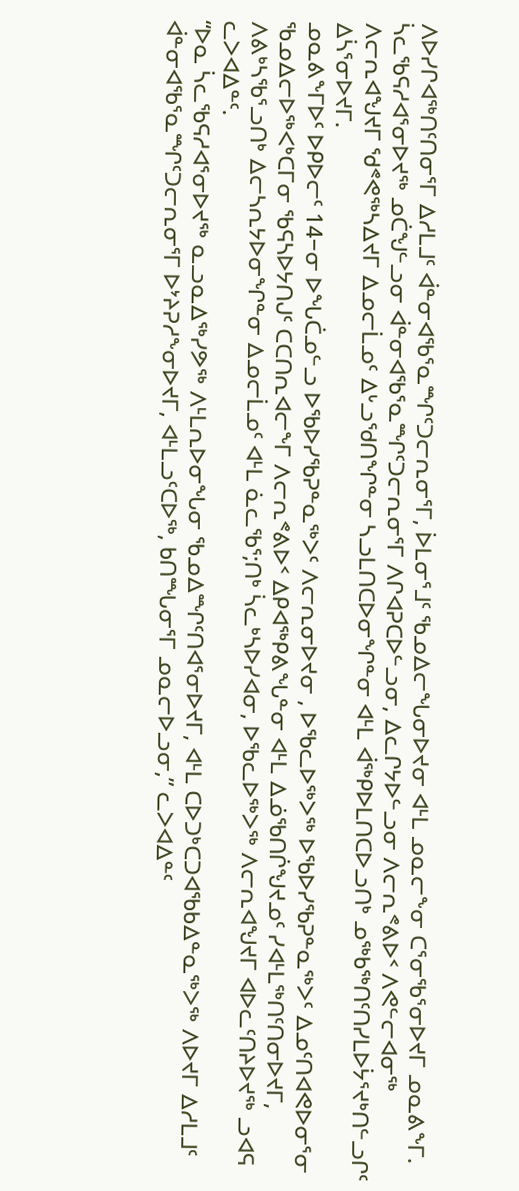ᐱᐅᓯᒋᐊᖅᑎᑦᑎᓂᕐᒥ ᐃᓱᒪᒧᑦ ᐋᓐᓂᐊᖃᕐᓇᙱᑦᑐᓕᕆᓂᕐᒥ, ᐆᒪᓂᕐᒧᑦ ᖃᓄᐃᓕᖓᓂᐅᔪᓂ ᐊᒻᒪ ᓄᓇᓕᖕᓂ ᑕᕐᓂᖃᕐᓂᐅᔪᒥ ᓄᓇᕕᖕᒥ.
ᓵᓚᖃᕋᓱᐊᕐᓂᐅᔪᖅ ᓄᑖᖑᓪᓗᓂ ᐋᓐᓂᐊᖃᕐᓇᙱᑦᑐᓕᕆᓂᕐᒥ ᐱᒋᐊᕈᑕᐅᓪᓗᓂ, ᐃᓚᒋᔭᐅᓪᓗᓂ ᐱᓕᕆᕝᕕᐅᑉ ᐱᕙᓪᓕᐊᓂᖅ ᐱᓕᕆᐊᖑᔪᒥ ᖁᕝᕙᖅᓴᐃᔪᒥ ᐃᓄᓕᒫᓄᑦ ᐃᒡᓗᖁᑎᖏᓐᓂ ᓴᓗᒪᑎᑕᐅᓂᖏᓐᓂ ᐊᒻᒪ ᐋᖅᑭᐅᒪᑎᑕᐅᓗᑎᒃ ᓄᖅᑲᖅᑎᑦᑎᓯᒪᐅᔮᕐᔪᒃᑎᓪᓗᒋᑦ ᐃᓵᕐᓂᐅᔪᒥ.
ᓄᓇᕕᖕᒥᐅᑦ ᐅᑭᐅᓕᑦ 14−ᓂ ᐅᖓᑖᓄᓪᓗ ᐅᖃᐅᓯᖃᕈᓐᓇᖅᐳᑦ ᐱᓕᕆᓂᐅᔪᓂ , ᐅᖃᓚᐅᖅᐳᖅ ᐅᖃᐅᓯᖃᕈᓐᓇᖅᐳᑦ ᐃᓄᑦᑎᐊᕙᐅᓂᕐᓂ ᖃᓄᐃᓕᐅᖅᐸᒃᑕᒥᓂ ᖃᕋᓴᐅᔭᑎᒍᑦ ᑕᑕᑎᕆᐊᓕᖕᒥ ᐱᓕᕆᕝᕕᐅᑉ ᐃᑭᐊᖅᑭᕕᖓᓐᓂ ᐊᒻᒪ ᐃᓅᖃᑎᒌᖑᔪᓄᑦ ᓯᐊᒻᒪᖅᑎᑦᑎᓂᐅᔪᒥ, ᐱᕕᒃᓴᖃᕐᓗᑎᒃ ᐃᓕᓴᕆᔭᐅᓂᖏᓐᓂ ᐃᓄᓕᒫᓄᑦ ᐊᒻᒪ ᓈᓚᖃᕐ;ᑎᒃ ᓵᓚᒃᓴᐅᓯᐊᓂ, ᐅᖃᓚᐅᖅᐳᖅ ᐱᓕᕆᐊᖑᔪᒥ ᐊᐅᓚᑦᑎᔨᐅᔪᖅ ᓗᐊᕋ ᓚᐳᐊᐃᓐᑦ.
“ᐅᓇ ᓵᓚᖃᕋᓱᐊᕐᓂᐅᔪᖅ ᓇᓗᓇᐃᖅᓯᕗᖅ ᐱᒻᒪᕆᐅᓂᖓᓂ ᖃᓄᐃᙱᑦᑎᐊᕐᓂᐅᔪᒥ, ᐊᒻᒪ ᑕᐅᑐᒃᑕᑐᐊᖃᑲᐃᓐᓇᖅᐳᖅ ᐱᐅᔪᒥ ᐃᓱᒪᒧᑦ ᐋᓐᓂᐊᖃᕐᓇᙱᑦᑐᓕᕆᓂᕐᒥ ᐅᔾᔨᕈᓱᖕᓂᐅᔪᒥ, ᐊᒻᒪᓗᑦᑕᐅᖅ, ᑲᑎᙵᓂᕐᒥ ᓄᓇᓕᐅᓗᓂ,” ᓚᐳᐊᐃᓐᑦ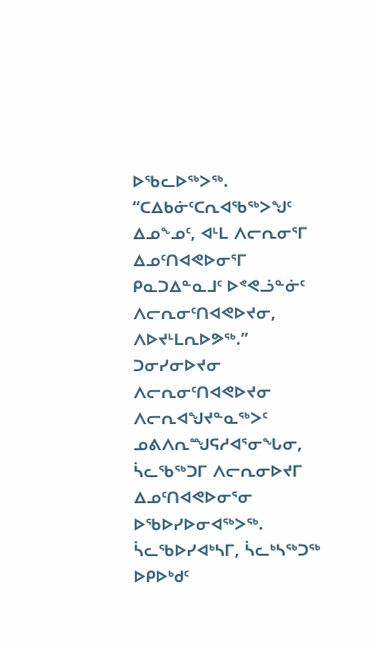ᐅᖃᓚᐅᖅᐳᖅ.
“ᑕᐃᑲᓃᑦᑕᕆᐊᖃᖅᐳᖑᑦ ᐃᓄᖕᓄᑦ, ᐊᒻᒪ ᐱᓕᕆᓂᕐᒥ ᐃᓄᑦᑎᐊᕙᐅᓂᕐᒥ ᑭᓇᑐᐃᓐᓇᒧᑦ ᐅᕝᕙᓘᓐᓃᑦ ᐱᓕᕆᓂᑦᑎᐊᕙᐅᔪᓂ, ᐱᐅᔪᒻᒪᕆᐅᕗᖅ.”
ᑐᓂᓯᓂᐅᔪᓂ ᐱᓕᕆᓂᑦᑎᐊᕙᐅᔪᓂ ᐱᓕᕆᐊᖑᔪᓐᓇᖅᐳᑦ ᓄᕕᐱᕆᙳᕋᓱᐊᕐᓂᖓᓂ, ᓵᓚᖃᖅᑐᒥ ᐱᓕᕆᓂᐅᔪᒥ ᐃᓄᑦᑎᐊᕙᐅᓂᕐᓂ ᐅᖃᐅᓯᐅᓂᐊᖅᐳᖅ. ᓵᓚᖃᐅᓯᐊᒃᓴᒥ, ᓵᓚᒃᓴᖅᑐᖅ ᐅᑭᐅᒃᑯᑦ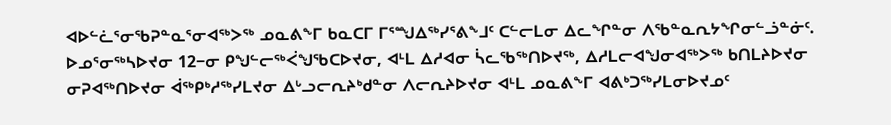ᐊᐅᓪᓛᕐᓂᖃᕈᓐᓇᕐᓂᐊᖅᐳᖅ ᓄᓇᕕᖕᒥ ᑲᓇᑕᒥ ᒥᕐᙳᐃᖅᓯᕐᕕᖕᒧᑦ ᑕᓪᓕᒪᓂ ᐃᓚᖏᓐᓂ ᐱᖃᓐᓇᕆᔭᖏᓂᓪᓘᓐᓃᑦ.
ᐅᓄᕐᓂᖅᓴᐅᔪᓂ 12−ᓂ ᑭᖑᓪᓕᖅᐹᖑᖃᑕᐅᔪᓂ, ᐊᒻᒪ ᐃᓱᐊᓂ ᓵᓚᖃᖅᑎᐅᔪᖅ, ᐃᓱᒪᓕᐊᖑᓂᐊᖅᐳᖅ ᑲᑎᒪᔨᐅᔪᓂ ᓂᕈᐊᖅᑎᐅᔪᓂ ᐋᖅᑭᒃᓱᖅᓯᒪᔪᓂ ᐃᒡᓗᓕᕆᔨᒃᑯᓐᓂ ᐱᓕᕆᔨᐅᔪᓂ ᐊᒻᒪ ᓄᓇᕕᖕᒥ ᐊᕕᒃᑐᖅᓯᒪᓂᐅᔪᓄᑦ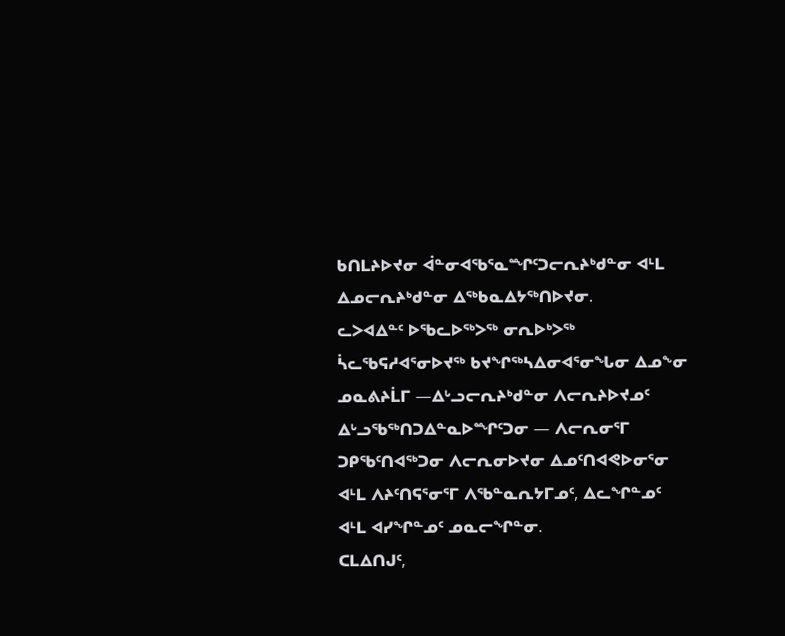ᑲᑎᒪᔨᐅᔪᓂ ᐋᓐᓂᐊᖃᕐᓇᙱᑦᑐᓕᕆᔨᒃᑯᓐᓂ ᐊᒻᒪ ᐃᓄᓕᕆᔨᒃᑯᓐᓂ ᐃᖅᑲᓇᐃᔭᖅᑎᐅᔪᓂ.
ᓚᐳᐊᐃᓐᑦ ᐅᖃᓚᐅᖅᐳᖅ ᓂᕆᐅᒃᐳᖅ ᓵᓚᖃᕋᓱᐊᕐᓂᐅᔪᖅ ᑲᔪᖏᖅᓴᐃᓂᐊᕐᓂᖓᓂ ᐃᓄᖕᓂ ᓄᓇᕕᔨᒫᒥ —ᐃᒡᓗᓕᕆᔨᒃᑯᓐᓂ ᐱᓕᕆᔨᐅᔪᓄᑦ ᐃᒡᓗᖃᖅᑎᑐᐃᓐᓇᐅᙱᑦᑐᓂ — ᐱᓕᕆᓂᕐᒥ ᑐᑭᖃᑦᑎᐊᖅᑐᓂ ᐱᓕᕆᓂᐅᔪᓂ ᐃᓄᑦᑎᐊᕙᐅᓂᕐᓂ ᐊᒻᒪ ᐱᔨᑦᑎᕋᕐᓂᕐᒥ ᐱᖃᓐᓇᕆᔭᒥᓄᑦ, ᐃᓚᖏᓐᓄᑦ ᐊᒻᒪ ᐊᓯᖏᓐᓄᑦ ᓄᓇᓕᖏᓐᓂ.
ᑕᒪᐃᑎᒍᑦ,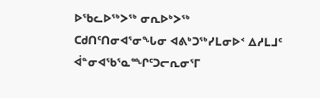ᐅᖃᓚᐅᖅᐳᖅ ᓂᕆᐅᒃᐳᖅ ᑕᑯᑎᑦᑎᓂᐊᕐᓂᖓᓂ ᐊᕕᒃᑐᖅᓯᒪᓂᐅᑉ ᐃᓱᒪᒧᑦ ᐋᓐᓂᐊᖃᕐᓇᙱᑦᑐᓕᕆᓂᕐᒥ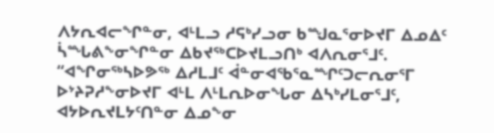ᐱᔭᕆᐊᓕᖏᓐᓂ, ᐊᒻᒪᓗ ᓱᕋᒃᓯᓗᓂ ᑲᙳᓇᕐᓂᐅᔪᒥ ᐃᓄᐃᑦ ᓵᙵᕕᖕᓂᖏᓐᓂ ᐃᑲᔪᖅᑕᐅᔪᒪᓗᑎᒃ ᐊᐱᕆᓂᕐᒧᑦ.
“ᐊᖏᓂᖅᓴᐅᕗᖅ ᐃᓱᒪᒧᑦ ᐋᓐᓂᐊᖃᕐᓇᙱᑦᑐᓕᕆᓂᕐᒥ ᐅᔾᔨᕈᓱᖕᓂᐅᔪᒥ ᐊᒻᒪ ᐱᒻᒪᕆᐅᓂᖓᓂ ᐃᓴᒃᓯᒪᓂᕐᒧᑦ, ᐊᔭᐅᕆᔪᒪᔭᑦᑎᓐᓂ ᐃᓄᖕᓂ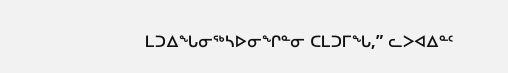ᒪᑐᐃᖓᓂᖅᓴᐅᓂᖏᓐᓂ ᑕᒪᑐᒥᖓ,” ᓚᐳᐊᐃᓐᑦ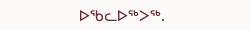ᐅᖃᓚᐅᖅᐳᖅ.